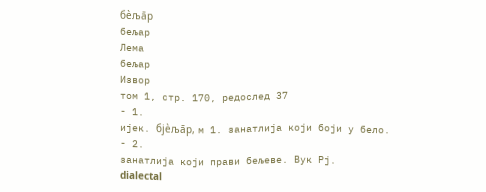бѐља̄р
бељар
Лема
бељар
Извор
том 1, стр. 170, редослед 37
- 1.
ијек. бјѐља̄р, м 1. занатлија који боји у бело.
- 2.
занатлија који прави бељеве. Вук Рј.
dialectal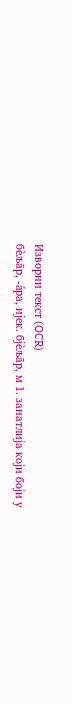Изворни текст (OCR)
бѐља̄р, -а́ра, ијек. бјѐља̄р, м 1. занатлија који боји у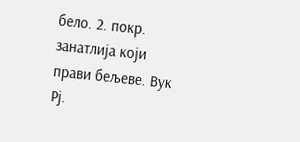бело. 2. покр. занатлија који прави бељеве. Вук Рј.